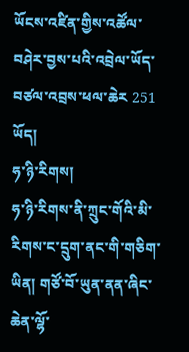ཡོངས་འཛིན་གྱིས་འཚོལ་བཤེར་བྱས་པའི་འབྲེལ་ཡོད་བཙལ་འབྲས་ཕལ་ཆེར 251 ཡོད།
ཧ་ཉི་རིགས།
ཧ་ཉི་རིགས་ནི་ཀྲུང་གོའི་མི་རིགས་ང་དྲུག་ནང་གི་གཅིག་ཡིན། གཙོ་བོ་ཡུན་ནན་ཞིང་ཆེན་ལྷོ་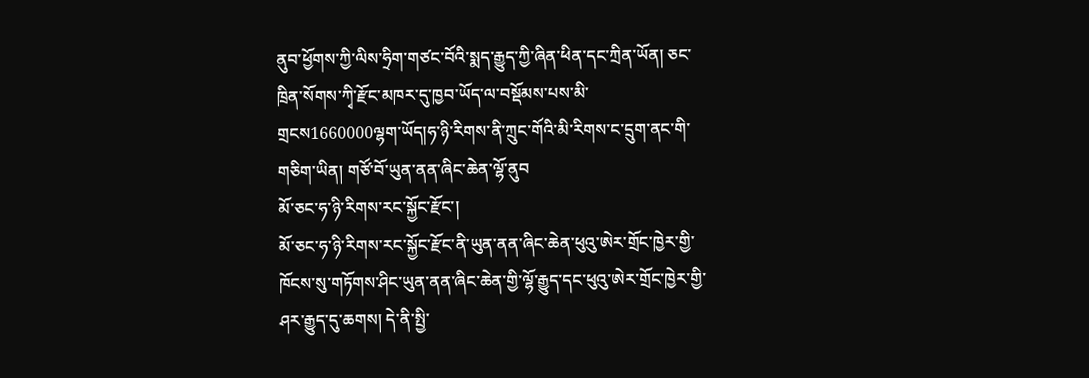ནུབ་ཕྱོགས་ཀྱི་ལིས་ཧྲིག་གཙང་བོའི་སྨད་རྒྱུད་ཀྱི་ཞིན་ཕིན་དང་ཀྲིན་ཡོན། ཅང་ཁྲིན་སོགས་ཀྭི་རྫོང་མཁར་དུ་ཁྱབ་ཡོད་ལ་བསྡོམས་པས་མི་གྲངས1660000ལྷག་ཡོད།ཧ་ཉི་རིགས་ནི་ཀྲུང་གོའི་མི་རིགས་ང་དྲུག་ནང་གི་གཅིག་ཡིན། གཙོ་བོ་ཡུན་ནན་ཞིང་ཆེན་ལྷོ་ནུབ
མོ་ཅང་ཧ་ཉི་རིགས་རང་སྐྱོང་རྫོང་།
མོ་ཅང་ཧ་ཉི་རིགས་རང་སྐྱོང་རྫོང་ནི་ཡུན་ནན་ཞིང་ཆེན་ཕུའུ་ཨེར་གྲོང་ཁྱེར་གྱི་ཁོངས་སུ་གཏོགས་ཤིང་ཡུན་ནན་ཞིང་ཆེན་གྱི་ལྷོ་རྒྱུད་དང་ཕུའུ་ཨེར་གྲོང་ཁྱེར་གྱི་ཤར་རྒྱུད་དུ་ཆགས། དེ་ནི་སྤྱི་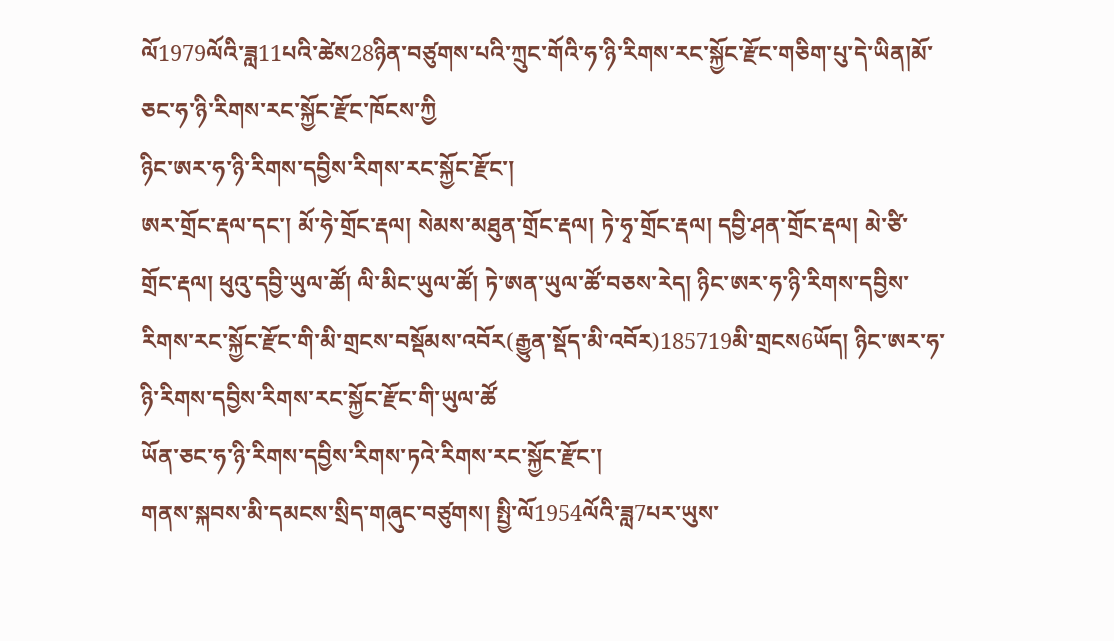ལོ1979ལོའི་ཟླ11པའི་ཚེས28ཉིན་བཙུགས་པའི་ཀྲུང་གོའི་ཧ་ཉི་རིགས་རང་སྐྱོང་རྫོང་གཅིག་པུ་དེ་ཡིན།མོ་ཅང་ཧ་ཉི་རིགས་རང་སྐྱོང་རྫོང་ཁོངས་ཀྱི
ཉིང་ཨར་ཧ་ཉི་རིགས་དབྱིས་རིགས་རང་སྐྱོང་རྫོང་།
ཨར་གྲོང་རྡལ་དང་། མོ་ཧེ་གྲོང་རྡལ། སེམས་མཐུན་གྲོང་རྡལ། ཏེ་ཧྭ་གྲོང་རྡལ། དབྱི་ཤན་གྲོང་རྡལ། མེ་ཙི་གྲོང་རྡལ། ཕུའུ་དབྱི་ཡུལ་ཚོ། ལི་མིང་ཡུལ་ཚོ། ཏེ་ཨན་ཡུལ་ཚོ་བཅས་རེད། ཉིང་ཨར་ཧ་ཉི་རིགས་དབྱིས་རིགས་རང་སྐྱོང་རྫོང་གི་མི་གྲངས་བསྡོམས་འབོར(རྒྱུན་སྡོད་མི་འབོར)185719མི་གྲངས6ཡོད། ཉིང་ཨར་ཧ་ཉི་རིགས་དབྱིས་རིགས་རང་སྐྱོང་རྫོང་གི་ཡུལ་ཚོ
ཡོན་ཅང་ཧ་ཉི་རིགས་དབྱིས་རིགས་ཏའེ་རིགས་རང་སྐྱོང་རྫོང་།
གནས་སྐབས་མི་དམངས་སྲིད་གཞུང་བཙུགས། སྤྱི་ལོ1954ལོའི་ཟླ7པར་ཡུས་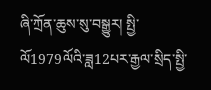ཞི་ཀྲོན་ཆུས་སུ་བསྒྱུར། སྤྱི་ལོ1979ལོའི་ཟླ12པར་རྒྱལ་སྲིད་སྤྱི་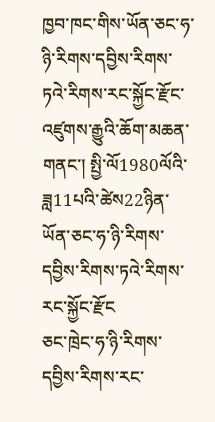ཁྱབ་ཁང་གིས་ཡོན་ཅང་ཧ་ཉི་རིགས་དབྱིས་རིགས་ཏའེ་རིགས་རང་སྐྱོང་རྫོང་འཛུགས་རྒྱུའི་ཆོག་མཆན་གནང་། སྤྱི་ལོ1980ལོའི་ཟླ11པའི་ཚེས22ཉིན་ཡོན་ཅང་ཧ་ཉི་རིགས་དབྱིས་རིགས་ཏའེ་རིགས་རང་སྐྱོང་རྫོང
ཅང་ཁྲེང་ཧ་ཉི་རིགས་དབྱིས་རིགས་རང་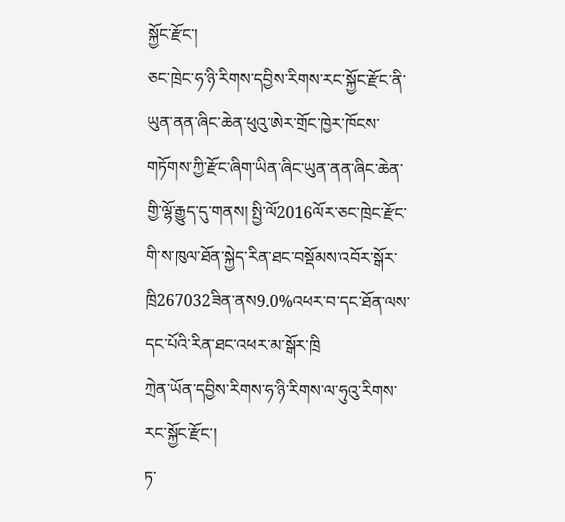སྐྱོང་རྫོང་།
ཅང་ཁྲེང་ཧ་ཉི་རིགས་དབྱིས་རིགས་རང་སྐྱོང་རྫོང་ནི་ཡུན་ནན་ཞིང་ཆེན་ཕུའུ་ཨེར་གྲོང་ཁྱེར་ཁོངས་གཏོགས་ཀྱི་རྫོང་ཞིག་ཡིན་ཞིང་ཡུན་ནན་ཞིང་ཆེན་གྱི་ལྷོ་རྒྱུད་དུ་གནས། སྤྱི་ལོ2016ལོར་ཅང་ཁྲེང་རྫོང་གི་ས་ཁུལ་ཐོན་སྐྱེད་རིན་ཐང་བསྡོམས་འབོར་སྒོར་ཁྲི267032ཟིན་ནས9.0%འཕར་བ་དང་ཐོན་ལས་དང་པོའི་རིན་ཐང་འཕར་མ་སྒོར་ཁྲི
ཀྲེན་ཡོན་དབྱིས་རིགས་ཧ་ཉི་རིགས་ལ་ཧུའུ་རིགས་རང་སྐྱོང་རྫོང་།
ཏ་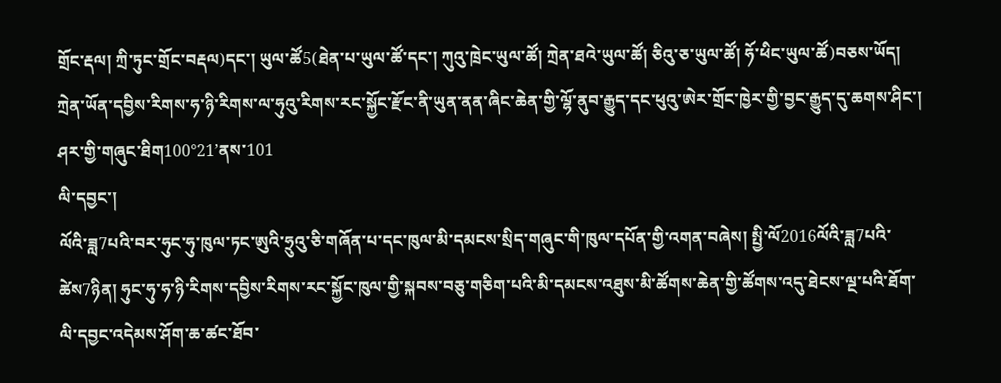གྲོང་རྡལ། ཀྲི་ཏུང་གྲོང་བརྡལ)དང་། ཡུལ་ཚོ5(ཐེན་པ་ཡུལ་ཚོ་དང་། ཀུའུ་ཁྲེང་ཡུལ་ཚོ། ཀྲེན་ཐའེ་ཡུལ་ཚོ། ཅིའུ་ཅ་ཡུལ་ཚོ། ཧོ་ཕིང་ཡུལ་ཚོ)བཅས་ཡོད། ཀྲེན་ཡོན་དབྱིས་རིགས་ཧ་ཉི་རིགས་ལ་ཧུའུ་རིགས་རང་སྐྱོང་རྫོང་ནི་ཡུན་ནན་ཞིང་ཆེན་གྱི་ལྷོ་ནུབ་རྒྱུད་དང་ཕུའུ་ཨེར་གྲོང་ཁྱེར་གྱི་བྱང་རྒྱུད་དུ་ཆགས་ཤིང་། ཤར་གྱི་གཞུང་ཐིག100°21’ནས་101
ལི་དབྱང་།
ལོའི་ཟླ7པའི་བར་ཧུང་ཧུ་ཁུལ་ཏང་ཨུའི་ཧྲུའུ་ཅི་གཞོན་པ་དང་ཁུལ་མི་དམངས་སྲིད་གཞུང་གི་ཁུལ་དཔོན་གྱི་འགན་བཞེས། སྤྱི་ལོ2016ལོའི་ཟླ7པའི་ཚེས7ཉིན། ཧུང་ཧུ་ཧ་ཉི་རིགས་དབྱིས་རིགས་རང་སྐྱོང་ཁུལ་གྱི་སྐབས་བཅུ་གཅིག་པའི་མི་དམངས་འཐུས་མི་ཚོགས་ཆེན་གྱི་ཚོགས་འདུ་ཐེངས་ལྔ་པའི་ཐོག་ལི་དབྱང་འདེམས་ཤོག་ཆ་ཚང་ཐོབ་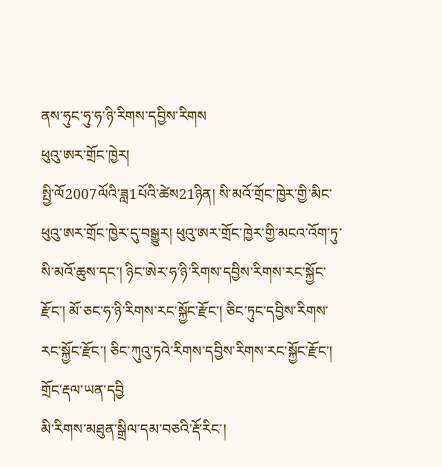ནས་ཧུང་ཧུ་ཧ་ཉི་རིགས་དབྱིས་རིགས
ཕུའུ་ཨར་གྲོང་ཁྱེར།
སྤྱི་ལོ2007ལོའི་ཟླ1པོའི་ཚེས21ཉིན། སི་མའོ་གྲོང་ཁྱེར་གྱི་མིང་ཕུའུ་ཨར་གྲོང་ཁྱེར་དུ་བསྒྱུར། ཕུའུ་ཨར་གྲོང་ཁྱེར་གྱི་མངའ་འོག་ཏུ་སི་མའོ་ཆུས་དང་། ཉིང་ཨེར་ཧ་ཉི་རིགས་དབྱིས་རིགས་རང་སྐྱོང་རྫོང་། མོ་ཅང་ཧ་ཉི་རིགས་རང་སྐྱོང་རྫོང་། ཅིང་ཏུང་དབྱིས་རིགས་རང་སྐྱོང་རྫོང་། ཅིང་ཀུའུ་ཏའེ་རིགས་དབྱིས་རིགས་རང་སྐྱོང་རྫོང་། གྲོང་རྡལ་ཡན་དབྱི
མི་རིགས་མཐུན་སྒྲིལ་དམ་བཅའི་རྡོ་རིང་།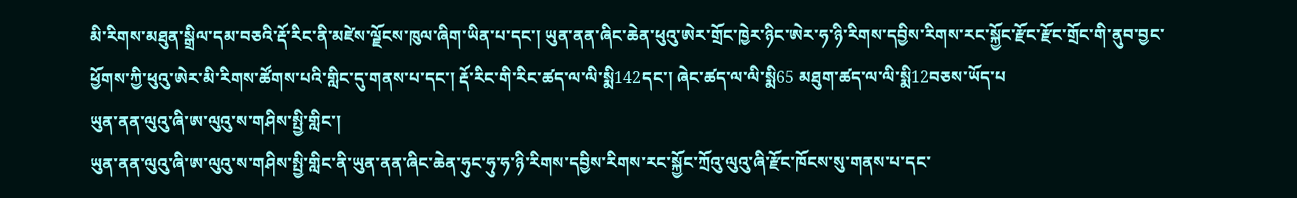མི་རིགས་མཐུན་སྒྲིལ་དམ་བཅའི་རྡོ་རིང་ནི་མཛེས་ལྗོངས་ཁུལ་ཞིག་ཡིན་པ་དང་། ཡུན་ནན་ཞིང་ཆེན་ཕུའུ་ཨེར་གྲོང་ཁྱེར་ཉིང་ཨེར་ཧ་ཉི་རིགས་དབྱིས་རིགས་རང་སྐྱོང་རྫོང་རྫོང་གྲོང་གི་ནུབ་བྱང་ཕྱོགས་ཀྱི་ཕུའུ་ཨེར་མི་རིགས་ཚོགས་པའི་གླིང་དུ་གནས་པ་དང་། རྡོ་རིང་གི་རིང་ཚད་ལ་ལི་སྨི142དང་། ཞེང་ཚད་ལ་ལི་སྨི65 མཐུག་ཚད་ལ་ལི་སྨི12བཅས་ཡོད་པ
ཡུན་ནན་ལུའུ་ཞི་ཨ་ལུའུ་ས་གཤིས་སྤྱི་གླིང་།
ཡུན་ནན་ལུའུ་ཞི་ཨ་ལུའུ་ས་གཤིས་སྤྱི་གླིང་ནི་ཡུན་ནན་ཞིང་ཆེན་ཧུང་ཧུ་ཧ་ཉི་རིགས་དབྱིས་རིགས་རང་སྐྱོང་ཀྲོའུ་ལུའུ་ཞི་རྫོང་ཁོངས་སུ་གནས་པ་དང་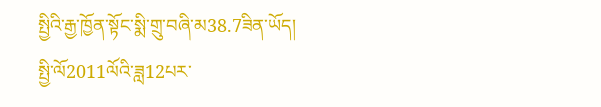སྤྱིའི་རྒྱ་ཁྱོན་སྟོང་སྨི་གྲུ་བཞི་མ38.7ཟིན་ཡོད། སྤྱི་ལོ2011ལོའི་ཟླ12པར་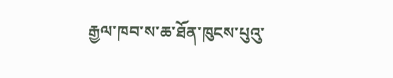རྒྱལ་ཁབ་ས་ཆ་ཐོན་ཁུངས་པུའུ་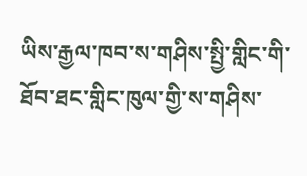ཡིས་རྒྱལ་ཁབ་ས་གཤིས་སྤྱི་གླིང་གི་ཐོབ་ཐང་གླིང་ཁུལ་གྱི་ས་གཤིས་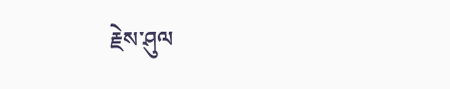རྗེས་ཤུལ